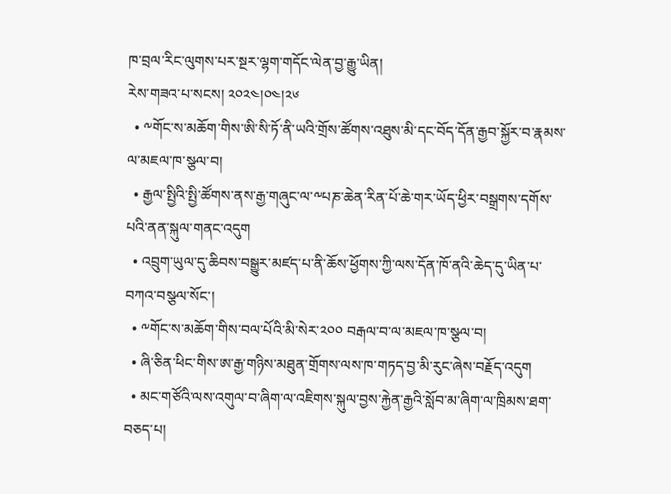ཁ་བྲལ་རིང་ལུགས་པར་སྔར་ལྷག་གདོང་ལེན་བྱ་རྒྱུ་ཡིན།
རེས་གཟའ་པ་སངས། ༢༠༢༤།༠༤།༢༦
  • ༸གོང་ས་མཆོག་གིས་ཨི་སི་ཏོ་ནི་ཡའི་གྲོས་ཚོགས་འཐུས་མི་དང་བོད་དོན་རྒྱབ་སྐྱོར་བ་རྣམས་ལ་མཇལ་ཁ་སྩལ་བ།
  • རྒྱལ་སྤྱིའི་སྤྱི་ཚོགས་ནས་རྒྱ་གཞུང་ལ་༸པཎ་ཆེན་རིན་པོ་ཆེ་གར་ཡོད་ཕྱིར་བསྒྲགས་དགོས་པའི་ནན་སྐུལ་གནང་འདུག
  • འབྲུག་ཡུལ་དུ་ཆིབས་བསྒྱུར་མཛད་པ་ནི་ཆོས་ཕྱོགས་ཀྱི་ལས་དོན་ཁོ་ནའི་ཆེད་དུ་ཡིན་པ་བཀའ་བསྩལ་སོང་།
  • ༸གོང་ས་མཆོག་གིས་བལ་པོའི་མི་སེར་༢༠༠ བརྒལ་བ་ལ་མཇལ་ཁ་སྩལ་བ།
  • ཞི་ཅིན་ཕིང་གིས་ཨ་རྒྱ་གཉིས་མཐུན་གྲོགས་ལས་ཁ་གཏད་བྱ་མི་རུང་ཞེས་བརྗོད་འདུག
  • མང་གཙོའི་ལས་འགུལ་བ་ཞིག་ལ་འཇིགས་སྐུལ་བྱས་རྐྱེན་རྒྱའི་སློབ་མ་ཞིག་ལ་ཁྲིམས་ཐག་བཅད་པ།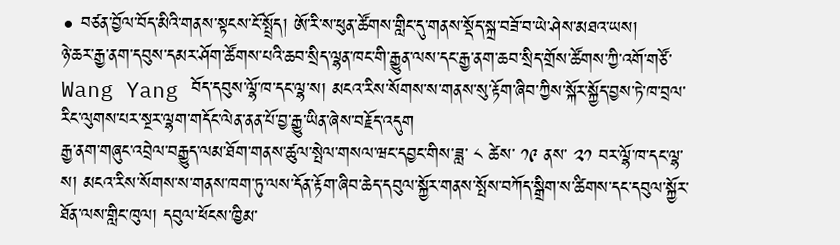• བཙན་བྱོལ་བོད་མིའི་གནས་སྟངས་ངོ་སྤྲོད། ཨོ་རི་ས་ཕུན་ཚོགས་གླིང་དུ་གནས་སྡོད་སྐྲ་བཟོ་བ་ཡེ་ཤེས་མཐའ་ཡས།
ཉེ་ཆར་རྒྱ་ནག་དབུས་དམར་ཤོག་ཚོགས་པའི་ཆབ་སྲིད་ལྷན་ཁང་གི་རྒྱུན་ལས་དང་རྒྱ་ནག་ཆབ་སྲིད་གྲོས་ཚོགས་ཀྱི་འགོ་གཙོ་ Wang Yang བོད་དབུས་ལྷོ་ཁ་དང་ལྷ་ས། མངའ་རིས་སོགས་ས་གནས་སུ་རྟོག་ཞིབ་ཀྱིས་སྐོར་སྐྱོད་བྱས་ཏེ་ཁ་བྲལ་རིང་ལུགས་པར་སྔར་ལྷག་གདོང་ལེན་ནན་པོ་བྱ་རྒྱུ་ཡིན་ཞེས་བརྗོད་འདུག
རྒྱ་ནག་གཞུང་འབྲེལ་བརྒྱུད་ལམ་ཐོག་གནས་ཚུལ་སྤེལ་གསལ་ཝང་དབྱང་གིས་ཟླ་ ༨ ཚེས་ ༡༩ ནས་ ༢༡ བར་ལྷོ་ཁ་དང་ལྷ་ས། མངའ་རིས་སོགས་ས་གནས་ཁག་ཏུ་ལས་དོན་རྟོག་ཞིབ་ཆེད་དབུལ་སྐྱོར་གནས་སྤོས་བཀོད་སྒྲིག་ས་ཚིགས་དང་དབུལ་སྐྱོར་ཐོན་ལས་གླིང་ཁུལ། དབུལ་ཕོངས་ཁྱིམ་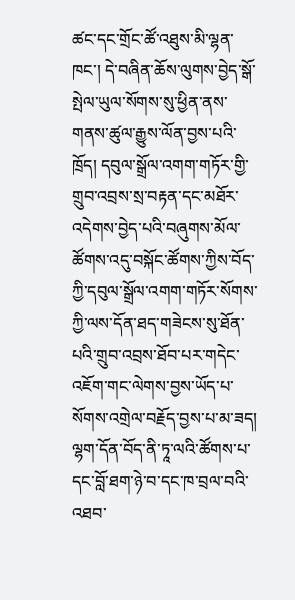ཚང་དང་གྲོང་ཚོ་འཐུས་མི་ལྷན་ཁང་། དེ་བཞིན་ཆོས་ལུགས་བྱེད་སྒོ་སྤེལ་ཡུལ་སོགས་སུ་ཕྱིན་ནས་གནས་ཚུལ་རྒྱུས་ལོན་བྱས་པའི་ཁྲོད། དབུལ་སྒྲོལ་འགག་གཏོར་གྱི་གྲུབ་འབྲས་སྲ་བརྟན་དང་མཐོར་འདེགས་བྱེད་པའི་བཞུགས་མོལ་ཚོགས་འདུ་བསྐོང་ཚོགས་ཀྱིས་བོད་ཀྱི་དབུལ་སྒྲོལ་འགག་གཏོར་སོགས་ཀྱི་ལས་དོན་ཐད་གཟེངས་སུ་ཐོན་པའི་གྲུབ་འབྲས་ཐོབ་པར་གདེང་འཇོག་གང་ལེགས་བྱས་ཡོད་པ་སོགས་འགྲེལ་བརྗོད་བྱས་པ་མ་ཟད། ལྷག་དོན་བོད་ནི་ཏཱ་ལའི་ཚོགས་པ་དང་བློ་ཐག་ཉེ་བ་དང་ཁ་བྲལ་བའི་འཐབ་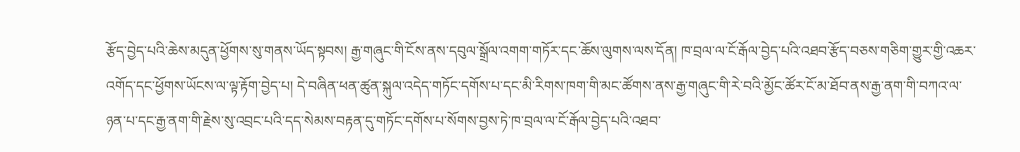རྩོད་བྱེད་པའི་ཆེས་མདུན་ཕྱོགས་སུ་གནས་ཡོད་སྟབས། རྒྱ་གཞུང་གི་ངོས་ནས་དབུལ་སྒྲོལ་འགག་གཏོར་དང་ཆོས་ལུགས་ལས་དོན། ཁ་བྲལ་ལ་ངོ་རྒོལ་བྱེད་པའི་འཐབ་རྩོད་བཅས་གཅིག་གྱུར་གྱི་འཆར་འགོད་དང་ཕྱོགས་ཡོངས་ལ་ལྟ་རྟོག་བྱེད་པ། དེ་བཞིན་ཕན་ཚུན་སྐུལ་འདེད་གཏོང་དགོས་པ་དང་མི་རིགས་ཁག་གི་མང་ཚོགས་ནས་རྒྱ་གཞུང་གི་རེ་བའི་མྱོང་ཚོར་ངོ་མ་ཐོབ་ནས་རྒྱ་ནག་གི་བཀའ་ལ་ཉན་པ་དང་རྒྱ་ནག་གི་རྗེས་སུ་འབྲང་པའི་དད་སེམས་བརྟན་དུ་གཏོང་དགོས་པ་སོགས་བྱས་ཏེ་ཁ་བྲལ་ལ་ངོ་རྒོལ་བྱེད་པའི་འཐབ་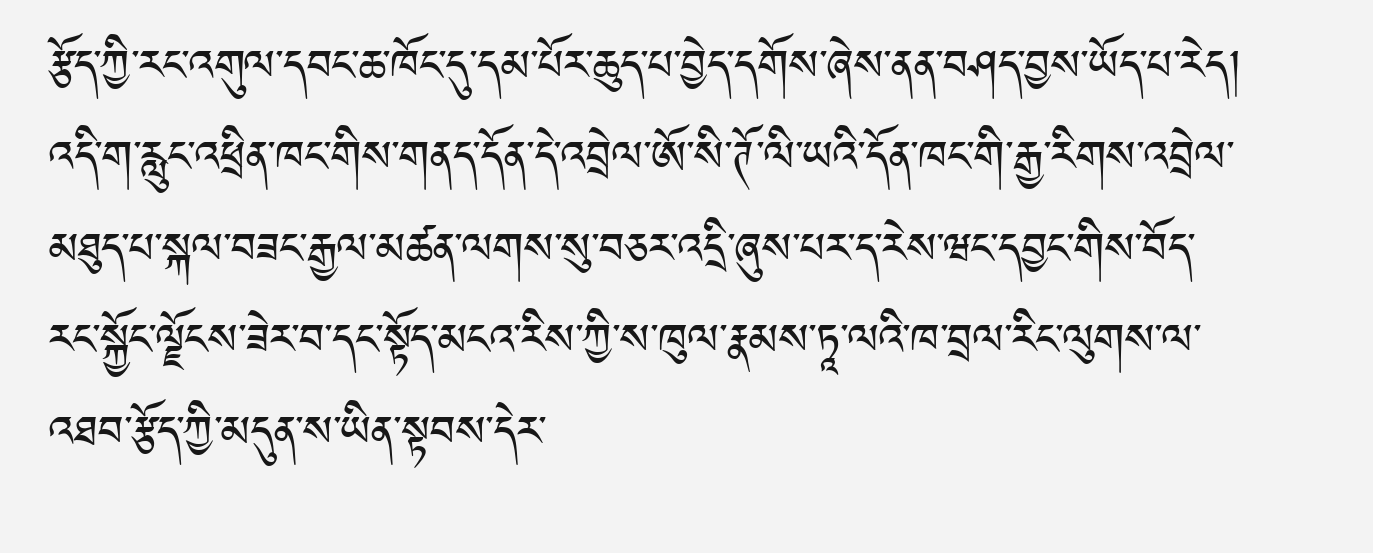རྩོད་ཀྱི་རང་འགུལ་དབང་ཆ་ཁོང་དུ་དམ་པོར་ཆུད་པ་བྱེད་དགོས་ཞེས་ནན་བཤད་བྱས་ཡོད་པ་རེད།
འདི་ག་རླུང་འཕྲིན་ཁང་གིས་གནད་དོན་དེ་འབྲེལ་ཨོ་སི་ཊོ་ལི་ཡའི་དོན་ཁང་གི་རྒྱ་རིགས་འབྲེལ་མཐུད་པ་སྐལ་བཟང་རྒྱལ་མཚན་ལགས་སུ་བཅར་འདྲི་ཞུས་པར་ད་རེས་ཝང་དབྱང་གིས་བོད་རང་སྐྱོང་ལྗོངས་ཟེར་བ་དང་སྟོད་མངའ་རིས་ཀྱི་ས་ཁུལ་རྣམས་ཏཱ་ལའི་ཁ་བྲལ་རིང་ལུགས་ལ་འཐབ་རྩོད་ཀྱི་མདུན་ས་ཡིན་སྟབས་དེར་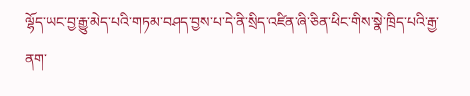ལྷོད་ཡང་བྱ་རྒྱུ་མེད་པའི་གཏམ་བཤད་བྱས་པ་དེ་ནི་སྲིད་འཛིན་ཞི་ཅིན་ཕིང་གིས་སྣེ་ཁྲིད་པའི་རྒྱ་ནག་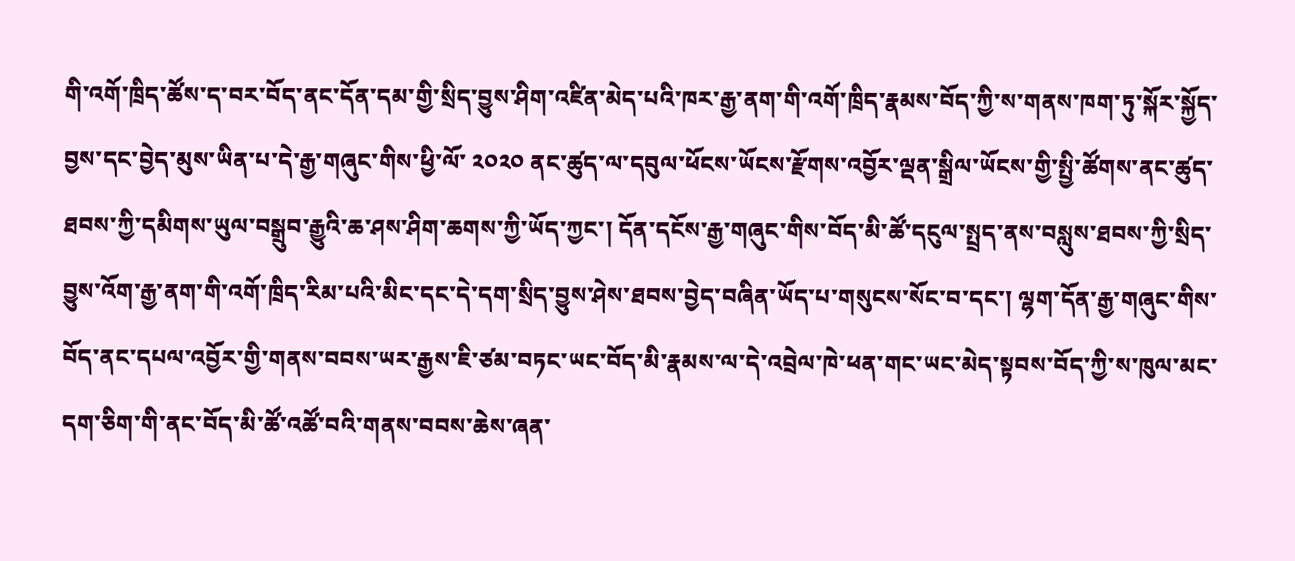གི་འགོ་ཁྲིད་ཚོས་ད་བར་བོད་ནང་དོན་དམ་གྱི་སྲིད་བྱུས་ཤིག་འཛིན་མེད་པའི་ཁར་རྒྱ་ནག་གི་འགོ་ཁྲིད་རྣམས་བོད་ཀྱི་ས་གནས་ཁག་ཏུ་སྐོར་སྐྱོད་བྱས་དང་བྱེད་མུས་ཡིན་པ་དེ་རྒྱ་གཞུང་གིས་ཕྱི་ལོ་ ༢༠༢༠ ནང་ཚུད་ལ་དབུལ་ཕོངས་ཡོངས་རྫོགས་འབྱོར་ལྡན་སྒྲིལ་ཡོངས་གྱི་སྤྱི་ཚོགས་ནང་ཚུད་ཐབས་ཀྱི་དམིགས་ཡུལ་བསྒྲུབ་རྒྱུའི་ཆ་ཤས་ཤིག་ཆགས་ཀྱི་ཡོད་ཀྱང་། དོན་དངོས་རྒྱ་གཞུང་གིས་བོད་མི་ཚོ་དངུལ་སྤྲད་ནས་བསླུས་ཐབས་ཀྱི་སྲིད་བྱུས་འོག་རྒྱ་ནག་གི་འགོ་ཁྲིད་རིམ་པའི་མིང་དང་དེ་དག་སྲིད་བྱུས་ཤེས་ཐབས་བྱེད་བཞིན་ཡོད་པ་གསུངས་སོང་བ་དང་། ལྷག་དོན་རྒྱ་གཞུང་གིས་བོད་ནང་དཔལ་འབྱོར་གྱི་གནས་བབས་ཡར་རྒྱས་ཇི་ཙམ་བཏང་ཡང་བོད་མི་རྣམས་ལ་དེ་འབྲེལ་ཁེ་ཕན་གང་ཡང་མེད་སྟབས་བོད་ཀྱི་ས་ཁུལ་མང་དག་ཅིག་གི་ནང་བོད་མི་ཚོ་འཚོ་བའི་གནས་བབས་ཆེས་ཞན་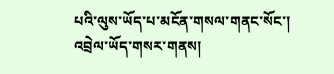པའི་ལུས་ཡོད་པ་མངོན་གསལ་གནང་སོང་།
འབྲེལ་ཡོད་གསར་གནས།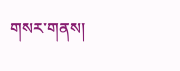གསར་གནས།